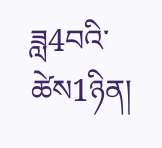ཟླ4བའི་ཚེས1ཉིན།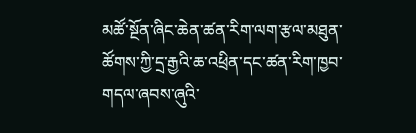མཚོ་སྔོན་ཞིང་ཆེན་ཚན་རིག་ལག་རྩལ་མཐུན་ཚོགས་ཀྱི་དྲ་རྒྱའི་ཆ་འཕྲིན་དང་ཚན་རིག་ཁྱབ་གདལ་ཞབས་ཞུའི་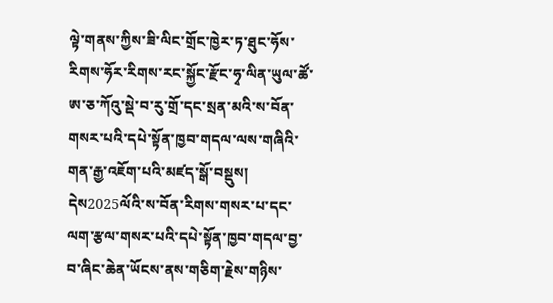ལྟེ་གནས་ཀྱིས་ཟི་ལིང་གྲོང་ཁྱེར་ཏ་ཐུང་ཧོས་རིགས་ཧོར་རིགས་རང་སྐྱོང་རྫོང་ཧྭ་ལིན་ཡུལ་ཚོ་ཨ་ཅ་ཀོའུ་སྡེ་བ་རུ་གྲོ་དང་སྲན་མའི་ས་བོན་གསར་པའི་དཔེ་སྟོན་ཁྱབ་གདལ་ལས་གཞིའི་གན་རྒྱ་འཇོག་པའི་མཛད་སྒོ་བསྡུས། དེས2025ལོའི་ས་བོན་རིགས་གསར་པ་དང་ལག་རྩལ་གསར་པའི་དཔེ་སྟོན་ཁྱབ་གདལ་བྱ་བ་ཞིང་ཆེན་ཡོངས་ནས་གཅིག་རྗེས་གཉིས་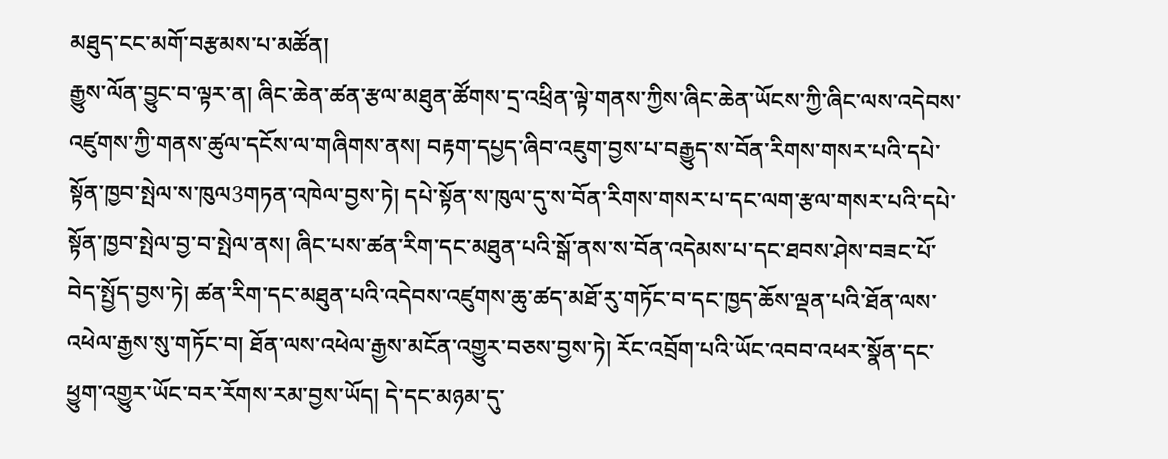མཐུད་ངང་མགོ་བརྩམས་པ་མཚོན།
རྒྱུས་ལོན་བྱུང་བ་ལྟར་ན། ཞིང་ཆེན་ཚན་རྩལ་མཐུན་ཚོགས་དྲ་འཕྲིན་ལྟེ་གནས་ཀྱིས་ཞིང་ཆེན་ཡོངས་ཀྱི་ཞིང་ལས་འདེབས་འཛུགས་ཀྱི་གནས་ཚུལ་དངོས་ལ་གཞིགས་ནས། བརྟག་དཔྱད་ཞིབ་འཇུག་བྱས་པ་བརྒྱུད་ས་བོན་རིགས་གསར་པའི་དཔེ་སྟོན་ཁྱབ་སྤེལ་ས་ཁུལ3གཏན་འཁེལ་བྱས་ཏེ། དཔེ་སྟོན་ས་ཁུལ་དུ་ས་བོན་རིགས་གསར་པ་དང་ལག་རྩལ་གསར་པའི་དཔེ་སྟོན་ཁྱབ་སྤེལ་བྱ་བ་སྤེལ་ནས། ཞིང་པས་ཚན་རིག་དང་མཐུན་པའི་སྒོ་ནས་ས་བོན་འདེམས་པ་དང་ཐབས་ཤེས་བཟང་པོ་བེད་སྤྱོད་བྱས་ཏེ། ཚན་རིག་དང་མཐུན་པའི་འདེབས་འཛུགས་ཆུ་ཚད་མཐོ་རུ་གཏོང་བ་དང་ཁྱད་ཆོས་ལྡན་པའི་ཐོན་ལས་འཕེལ་རྒྱས་སུ་གཏོང་བ། ཐོན་ལས་འཕེལ་རྒྱས་མངོན་འགྱུར་བཅས་བྱས་ཏེ། རོང་འབྲོག་པའི་ཡོང་འབབ་འཕར་སྣོན་དང་ཕྱུག་འགྱུར་ཡོང་བར་རོགས་རམ་བྱས་ཡོད། དེ་དང་མཉམ་དུ་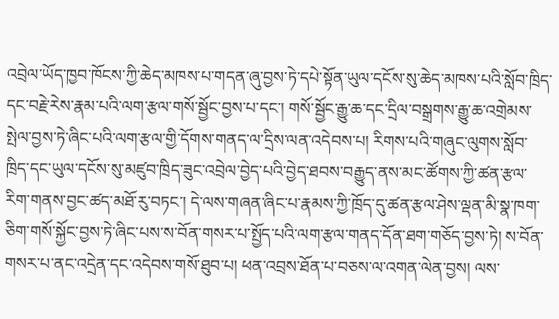འབྲེལ་ཡོད་ཁྱབ་ཁོངས་ཀྱི་ཆེད་མཁས་པ་གདན་ཞུ་བྱས་ཏེ་དཔེ་སྟོན་ཡུལ་དངོས་སུ་ཆེད་མཁས་པའི་སློབ་ཁྲིད་དང་བརྗེ་རེས་རྣམ་པའི་ལག་རྩལ་གསོ་སྦྱོང་བྱས་པ་དང་། གསོ་སྦྱོང་རྒྱུ་ཆ་དང་དྲིལ་བསྒྲགས་རྒྱུ་ཆ་འགྲེམས་སྤེལ་བྱས་ཏེ་ཞིང་པའི་ལག་རྩལ་གྱི་དོགས་གནད་ལ་དྲིས་ལན་འདེབས་པ། རིགས་པའི་གཞུང་ལུགས་སློབ་ཁྲིད་དང་ཡུལ་དངོས་སུ་མཛུབ་ཁྲིད་ཟུང་འབྲེལ་བྱེད་པའི་བྱེད་ཐབས་བརྒྱུད་ནས་མང་ཚོགས་ཀྱི་ཚན་རྩལ་རིག་གནས་བྱང་ཚད་མཐོ་རུ་བཏང་། དེ་ལས་གཞན་ཞིང་པ་རྣམས་ཀྱི་ཁྲོད་དུ་ཚན་རྩལ་ཤེས་ལྡན་མི་སྣ་ཁག་ཅིག་གསོ་སྐྱོང་བྱས་ཏེ་ཞིང་པས་ས་བོན་གསར་པ་སྤྱོད་པའི་ལག་རྩལ་གནད་དོན་ཐག་གཅོད་བྱས་ཏེ། ས་བོན་གསར་པ་ནང་འདྲེན་དང་འདེབས་གསོ་ཐུབ་པ། ཕན་འབྲས་ཐོན་པ་བཅས་ལ་འགན་ལེན་བྱས། ལས་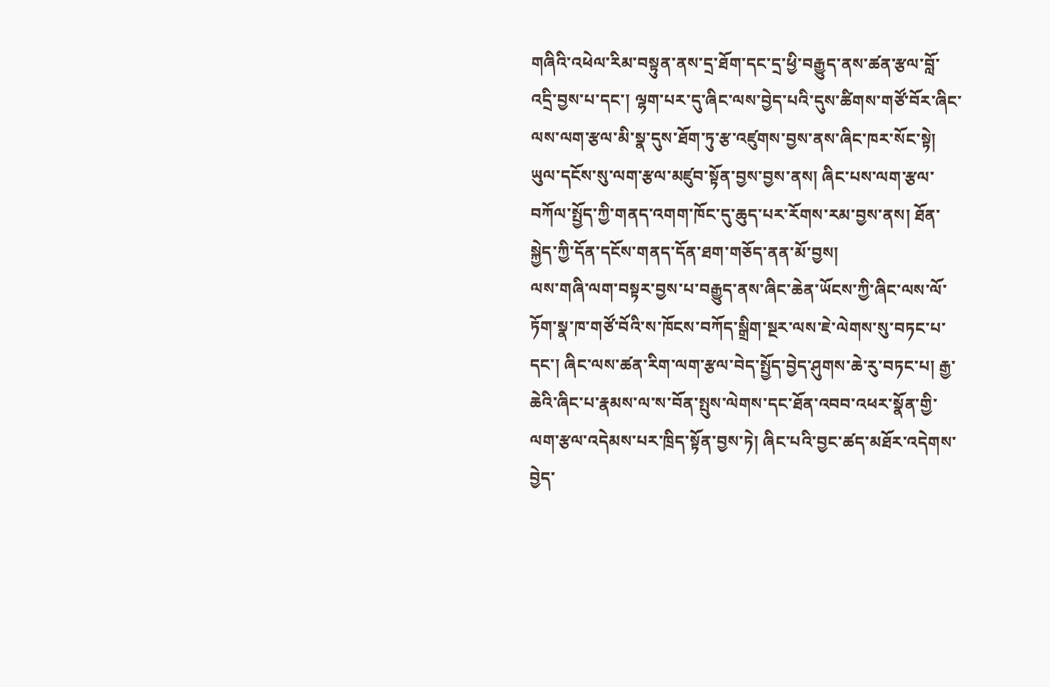གཞིའི་འཕེལ་རིམ་བསྟུན་ནས་དྲ་ཐོག་དང་དྲ་ཕྱི་བརྒྱུད་ནས་ཚན་རྩལ་བློ་འདྲི་བྱས་པ་དང་། ལྷག་པར་དུ་ཞིང་ལས་བྱེད་པའི་དུས་ཚིགས་གཙོ་བོར་ཞིང་ལས་ལག་རྩལ་མི་སྣ་དུས་ཐོག་ཏུ་རྩ་འཛུགས་བྱས་ནས་ཞིང་ཁར་སོང་སྟེ། ཡུལ་དངོས་སུ་ལག་རྩལ་མཛུབ་སྟོན་བྱས་བྱས་ནས། ཞིང་པས་ལག་རྩལ་བཀོལ་སྤྱོད་ཀྱི་གནད་འགག་ཁོང་དུ་ཆུད་པར་རོགས་རམ་བྱས་ནས། ཐོན་སྐྱེད་ཀྱི་དོན་དངོས་གནད་དོན་ཐག་གཅོད་ནན་མོ་བྱས།
ལས་གཞི་ལག་བསྟར་བྱས་པ་བརྒྱུད་ནས་ཞིང་ཆེན་ཡོངས་ཀྱི་ཞིང་ལས་ལོ་ཏོག་སྣ་ཁ་གཙོ་བོའི་ས་ཁོངས་བཀོད་སྒྲིག་སྔར་ལས་ཇེ་ལེགས་སུ་བཏང་པ་དང་། ཞིང་ལས་ཚན་རིག་ལག་རྩལ་བེད་སྤྱོད་བྱེད་ཤུགས་ཆེ་རུ་བཏང་པ། རྒྱ་ཆེའི་ཞིང་པ་རྣམས་ལ་ས་བོན་སྤུས་ལེགས་དང་ཐོན་འབབ་འཕར་སྣོན་གྱི་ལག་རྩལ་འདེམས་པར་ཁྲིད་སྟོན་བྱས་ཏེ། ཞིང་པའི་བྱང་ཚད་མཐོར་འདེགས་བྱེད་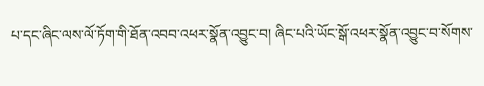པ་དང་ཞིང་ལས་ལོ་ཏོག་གི་ཐོན་འབབ་འཕར་སྣོན་འབྱུང་བ། ཞིང་པའི་ཡོང་སྒོ་འཕར་སྣོན་འབྱུང་བ་སོགས་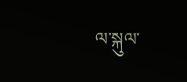ལ་སྐུལ་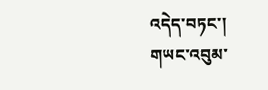འདེད་བཏང་།
གཡང་འབུམ་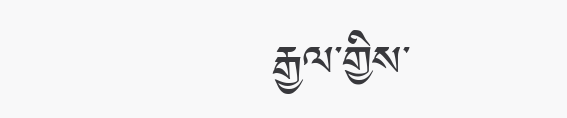རྒྱལ་གྱིས་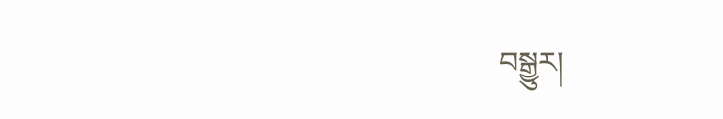བསྒྱུར།